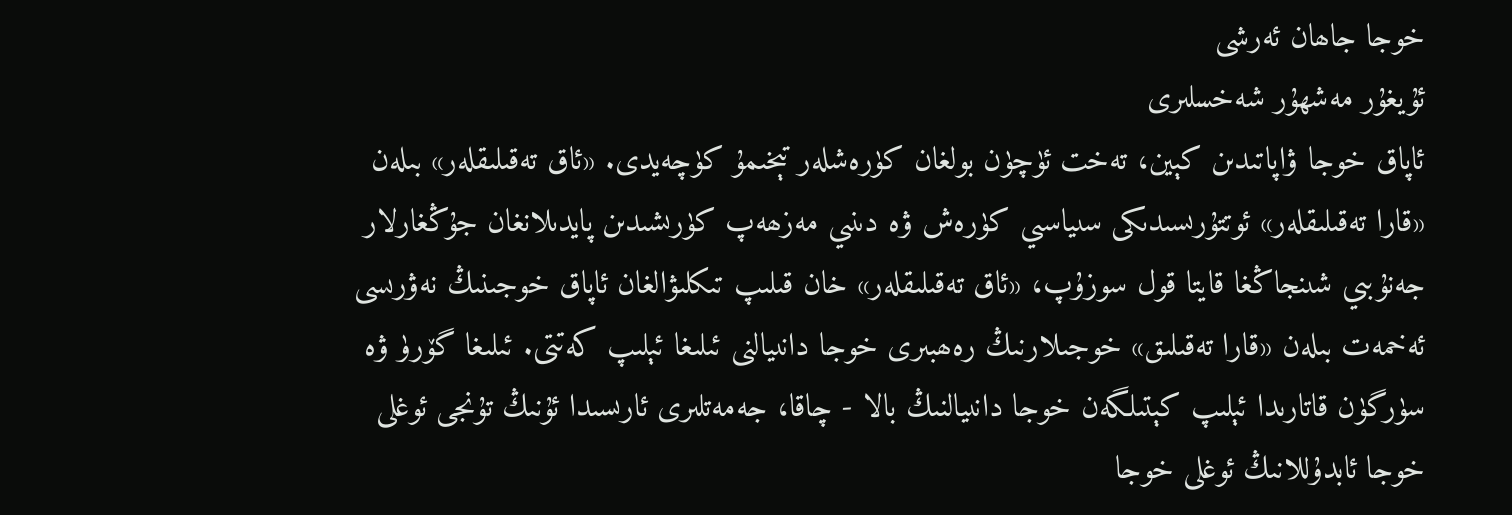خوجا جاھان ئەرشى
ئۇيغۇر مەشھۇر شەخسلىرى
ئاپاق خوجا ۋاپاتىدىن كېين، تەخت ئۈچۈن بولغان كۈرەشلەر تېخىمۇ كۈچەيدى. «ئاق تەقىلىقلەر» بىلەن «قارا تەقىلىقلەر» ئوتتۇرىسىدىكى سىياسىي كۈرەش ۋە دىنىي مەزھەپ كۈرىشىدىن پايدىلانغان جۇڭغارلار جەنۇبىي شىنجاڭغا قايتا قول سوزۇپ، «ئاق تەقىلىقلەر» خان قىلىپ تىكلىۋالغان ئاپاق خوجىنىڭ نەۋرىسى ئەخمەت بىلەن «قارا تەقىلىق» خوجىلارنىڭ رەھبىرى خوجا دانىيالنى ئىلىغا ئېلىپ كەتتى. ئىلىغا گۆرۈ ۋە سۈرگۈن قاتارىدا ئېلىپ كېتىلگەن خوجا دانىيالنىڭ بالا - چاقا، جەمەتلىرى ئارىسىدا ئۇنىڭ تۇنجى ئوغلى خوجا ئابدۇللانىڭ ئوغلى خوجا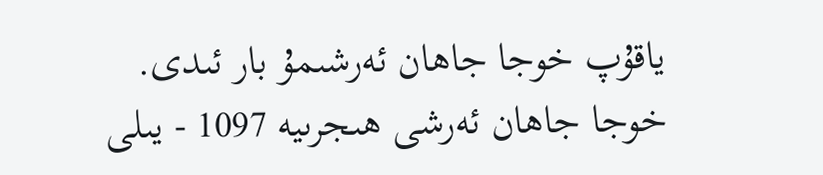ياقۇپ خوجا جاھان ئەرشىمۇ بار ئىدى.
خوجا جاھان ئەرشى ھىجرىيە 1097 - يىلى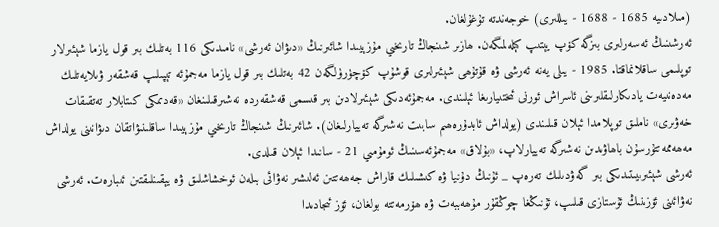(مىلادىيە 1685 - 1688 - يىللىرى) خوجەندتە تۇغۇلغان.
ئەرشىنىڭ ئەسەرلىرى بىزگە كۆپ يېتىپ كېلەلمىگەن. ھازىر شىنجاڭ تارىخىي مۇزېيىدا شائىرنىڭ «دىۋان ئەرشى» نامىدىكى 116 بەتلىك بىر قول يازما شېئىرلار توپلىمى ساقلانماقتا. 1985 - يىلى يەنە ئەرشى ۋە قۇتۇھى شېئىرلىرى قوشۇپ كۆچۈرۈلگەن 42 بەتلىك بىر قول يازما مەجمۇئە تېپىلىپ قەشقەر ۋىلايەتلىك مەدەنىيەت يادىكارلىقلىرىنى ئاسراش ئورنى ئىختىيارىغا ئېلىندى. مەجمۇئەدىكى شېئىرلادىن بىر قىسمى قەشقەردە نەشىرقىلىنغان «قەدىمكى كىتابلار تەتقىقات خەۋىرى» ناملىق توپلامدا ئېلان قىلىندى (يولداش ئابدۇرەھىم سابىت نەشىرگە تەييارلىغان). شائىرنىڭ شىنجاڭ تارىخىي مۇزېيىدا ساقلىنىۋاتقان دىۋانىنى يولداش مەھەممەتتۇرسۇن باھاۋىدىن نەشىرگە تەييارلاپ، «بۇلاق» مەجمۇئەسىنىڭ ئومۇمىي 21 - سانىدا ئېلان قىلدى.
ئەرشى شېئىرىيىتىدىكى بىر گەۋدىلىك تەرەپ _ ئۇنىڭ دۇنيا ۋە كىشىلىك قاراش جەھەتتىن ئەلىشىر نەۋائى بىلەن ئوخشاشلىق ۋە يېقىنلىقتىن ئىبارەت. ئەرشى نەۋائىنى ئۆزىنىڭ ئۇستازى قىلىپ، ئۇنىڭغا چوڭقۇر مۇھەببەت ۋە ھۆرمەتتە بولغان، ئۆز ئىجادىدا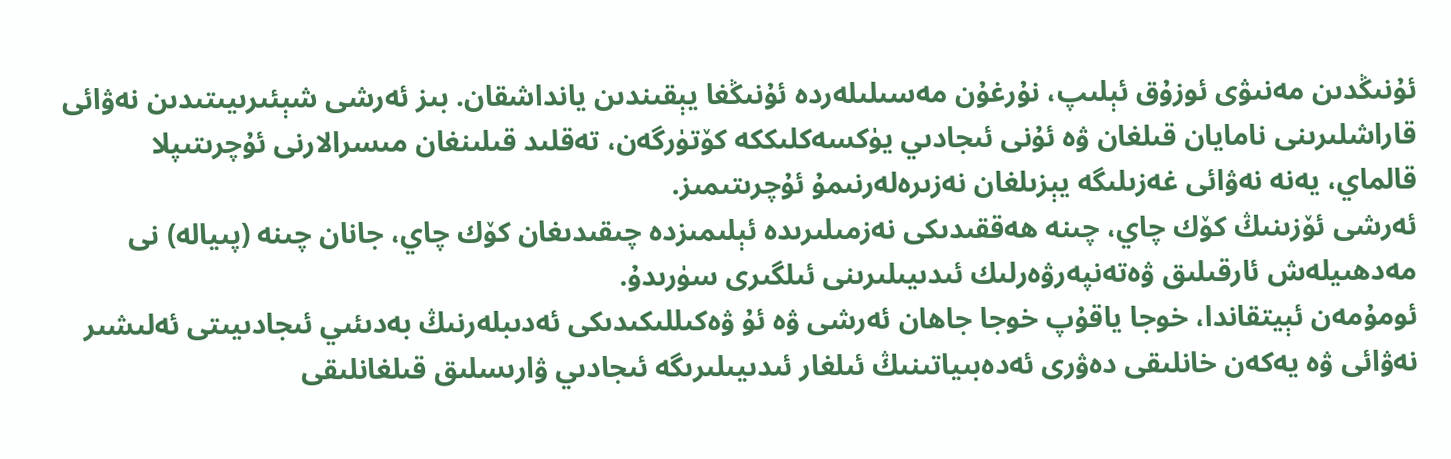ئۇنىڭدىن مەنىۋى ئوزۇق ئېلىپ، نۇرغۇن مەسىلىلەردە ئۇنىڭغا يېقىندىن يانداشقان. بىز ئەرشى شېئىرىيىتىدىن نەۋائى قاراشلىرىنى نامايان قىلغان ۋە ئۇنى ئىجادىي يۈكسەكلىككە كۆتۈرگەن، تەقلىد قىلىنغان مىسرالارنى ئۇچرىتىپلا قالماي، يەنە نەۋائى غەزىلىگە يېزىلغان نەزىرەلەرنىمۇ ئۇچرىتىمىز.
ئەرشى ئۆزىنىڭ كۆك چاي، چىنە ھەققىدىكى نەزمىلىرىدە ئېلىمىزدە چىقىدىغان كۆك چاي، جانان چىنە (پىيالە) نى مەدھىيلەش ئارقىلىق ۋەتەنپەرۋەرلىك ئىدىيىلىرىنى ئىلگىرى سۈرىدۇ.
ئومۇمەن ئېيتقاندا، خوجا ياقۇپ خوجا جاھان ئەرشى ۋە ئۇ ۋەكىللىكىدىكى ئەدىبلەرنىڭ بەدىئىي ئىجادىيىتى ئەلىشىر نەۋائى ۋە يەكەن خانلىقى دەۋرى ئەدەبىياتىنىڭ ئىلغار ئىدىيىلىرىگە ئىجادىي ۋارىسلىق قىلغانلىقى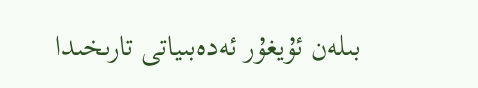بىلەن ئۇيغۇر ئەدەبىياتى تارىخىدا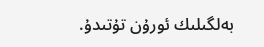بەلگىلىك ئورۇن تۇتىدۇ.